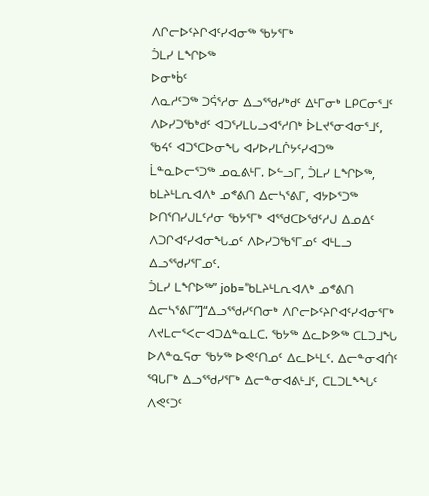ᐱᒋᓕᐅᑦᔨᒋᐊᑦᓯᐊᓂᖅ ᖃᔭᕐᒥᒃ
ᑑᒪᓯ ᒪᖏᐅᖅ
ᐅᓂᒃᑳᑦ
ᐱᓇᓱᑦᑐᖅ ᑐᕌᕐᓱᓂ ᐃᓗᕐᖁᓯᒃᑯᑦ ᐃᒻᒥᓂᒃ ᒪᑭᑕᓂᕐᒧᑦ
ᐱᐅᓯᑐᖃᒃᑯᑦ ᐊᑐᕐᓯᒪᒐᓗᐊᕐᓱᑎᒃ ᐆᒪᔪᕐᓂᐊᓂᕐᒧᑦ, ᖃᔦᑦ ᐊᑐᕐᑕᐅᓂᖓ ᐊᓯᐅᓯᒪᒌᔭᑦᓯᐊᑐᖅ ᒫᓐᓇᐅᓕᕐᑐᖅ ᓄᓇᕕᒻᒥ. ᐅᓪᓗᒥ, ᑑᒪᓯ ᒪᖏᐅᖅ, ᑲᒪᔨᒻᒪᕆᐊᐱᒃ ᓄᕝᕕᑎ ᐃᓕᓴᕐᕕᒥ, ᐊᔭᐅᕐᑐᖅ ᐅᑎᕐᑎᓯᒍᒪᑦᓱᓂ ᖃᔭᕐᒥᒃ ᐊᕐᖁᑕᐅᖁᑦᓱᒍ ᐃᓄᐃᑦ ᐱᑐᒋᐊᑦᓯᐊᓂᖓᓄᑦ ᐱᐅᓯᑐᖃᕐᒥᓄᑦ ᐊᒻᒪᓗ ᐃᓗᕐᖁᓯᕐᒥᓄᑦ.
ᑑᒪᓯ ᒪᖏᐅᖅ” job=”ᑲᒪᔨᒻᒪᕆᐊᐱᒃ ᓄᕝᕕᑎ ᐃᓕᓴᕐᕕᒥ”]“ᐃᓗᕐᖁᓯᑦᑎᓂᒃ ᐱᒋᓕᐅᑦᔨᒋᐊᑦᓯᐊᓂᕐᒥᒃ ᐱᔪᒪᓕᕐᐸᓕᐊᑐᐃᓐᓇᒪᑕ. ᖃᔭᖅ ᐃᓚᐅᕗᖅ ᑕᒪᑐᒧᖓ ᐅᐱᓐᓇᕋᓂ ᖃᔭᖅ ᐅᕙᑦᑎᓄᑦ ᐃᓚᐅᒻᒪᑦ. ᐃᓕᓐᓂᐊᑏᑦ ᙯᒐᒥᒃ ᐃᓗᕐᖁᓯᕐᒥᒃ ᐃᓕᓐᓂᐊᕕᒻᒧᑦ, ᑕᒪᑐᒪᖕᖓᑦ ᐱᕙᑦᑐᑦ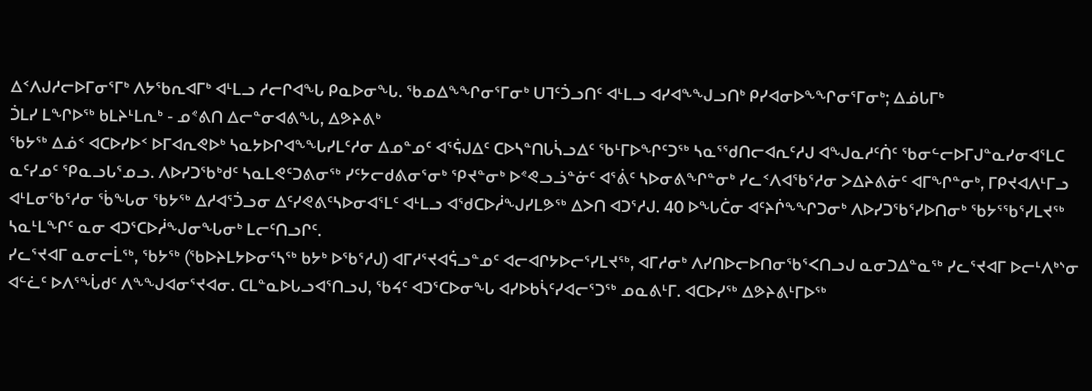ᐃᑉᐱᒍᓱᓕᐅᒥᓂᕐᒥᒃ ᐱᔭᖃᕆᐊᒥᒃ ᐊᒻᒪᓗ ᓱᓕᒋᐊᖓ ᑭᓇᐅᓂᖓ. ᖃᓄᐃᖕᖏᓂᕐᒥᓂᒃ ᑌᒣᑦᑑᓗᑎᑦ ᐊᒻᒪᓗ ᐊᓯᐊᖕᖑᓗᑎᒃ ᑭᓯᐊᓂᐅᖕᖏᓂᕐᒥᓂᒃ; ᐃᓅᒐᒥᒃ
ᑑᒪᓯ ᒪᖏᐅᖅ ᑲᒪᔨᒻᒪᕆᒃ - ᓄᕝᕕᑎ ᐃᓕᓐᓂᐊᕕᖓ, ᐃᕗᔨᕕᒃ
ᖃᔭᖅ ᐃᓅᑉ ᐊᑕᐅᓯᐅᑉ ᐅᒥᐊᕆᕙᐅᒃ ᓴᓇᔭᐅᒋᐊᖕᖓᓯᒪᑦᓱᓂ ᐃᓄᓐᓄᑦ ᐊᕐᕌᒍᐃᑦ ᑕᐅᓴᓐᑎᒐᓵᓗᐃᑦ ᖃᒻᒥᐅᖏᑦᑐᖅ ᓴᓇᕐᖁᑎᓕᐊᕆᑦᓱᒍ ᐊᖑᓇᓱᑦᑏᑦ ᖃᓂᓪᓕᐅᒥᒍᓐᓇᓯᓂᐊᕐᒪᑕ ᓇᑦᓯᓄᑦ ᕿᓇᓗᒐᕐᓄᓗ. ᐱᐅᓯᑐᖃᒃᑯᑦ ᓴᓇᒪᕙᑦᑐᕕᓂᖅ ᓯᑦᔭᓕᑯᕕᓂᕐᓂᒃ ᕿᔪᓐᓂᒃ ᐅᕝᕙᓗᓘᓐᓃᑦ ᐊᕐᕖᑦ ᓴᐅᓂᕕᖏᓐᓂᒃ ᓯᓚᑉᐱᐊᖃᕐᓱᓂ ᐳᐃᔨᕕᓃᑦ ᐊᒥᖏᓐᓂᒃ, ᒥᑭᔪᐊᐱᒻᒥᓗ ᐊᒻᒪᓂᖃᕐᓱᓂ ᖄᖓᓂ ᖃᔭᖅ ᐃᓱᐊᕐᑑᓗᓂ ᐃᑦᓯᕙᕕᑦᓴᐅᓂᐊᕐᒪᑦ ᐊᒻᒪᓗ ᐊᖁᑕᐅᓲᖑᓯᒪᕗᖅ ᐃᐳᑎ ᐊᑐᕐᓱᒍ. 40 ᐅᖓᑖᓂ ᐊᑦᔨᒌᖕᖏᑐᓂᒃ ᐱᐅᓯᑐᖃᕐᓯᐅᑎᓂᒃ ᖃᔭᕐᖃᕐᓯᒪᔪᖅ ᓴᓇᒻᒪᖏᑦ ᓇᓂ ᐊᑐᕐᑕᐅᓲᖑᓂᖓᓂᒃ ᒪᓕᑦᑎᓗᒋᑦ.
ᓯᓚᕐᔪᐊᒥ ᓇᓂᓕᒫᖅ, ᖃᔭᖅ (ᖃᐅᔨᒪᔭᐅᓂᕐᓴᖅ ᑲᔭᒃ ᐅᖃᕐᓱᒍ) ᐊᒥᓱᕐᔪᐊᕌᓗᓐᓄᑦ ᐊᓕᐊᒋᔭᐅᓕᕐᓯᒪᔪᖅ, ᐊᒥᓱᓂᒃ ᐱᓯᑎᐅᓕᐅᑎᓂᖃᕐᐸᑎᓗᒍ ᓇᓂᑐᐃᓐᓇᖅ ᓯᓚᕐᔪᐊᒥ ᐅᓕᒻᐱᒃᔅᓂ ᐊᓪᓛᑦ ᐅᐱᕐᖔᑯᑦ ᐱᖕᖑᐊᓂᕐᔪᐊᓂ. ᑕᒪᓐᓇᐅᒐᓗᐊᕐᑎᓗᒍ, ᖃᔦᑦ ᐊᑐᕐᑕᐅᓂᖓ ᐊᓯᐅᑲᓵᑦᓯᐊᓕᕐᑐᖅ ᓄᓇᕕᒻᒥ. ᐊᑕᐅᓯᖅ ᐃᕗᔨᕕᒻᒥᐅᖅ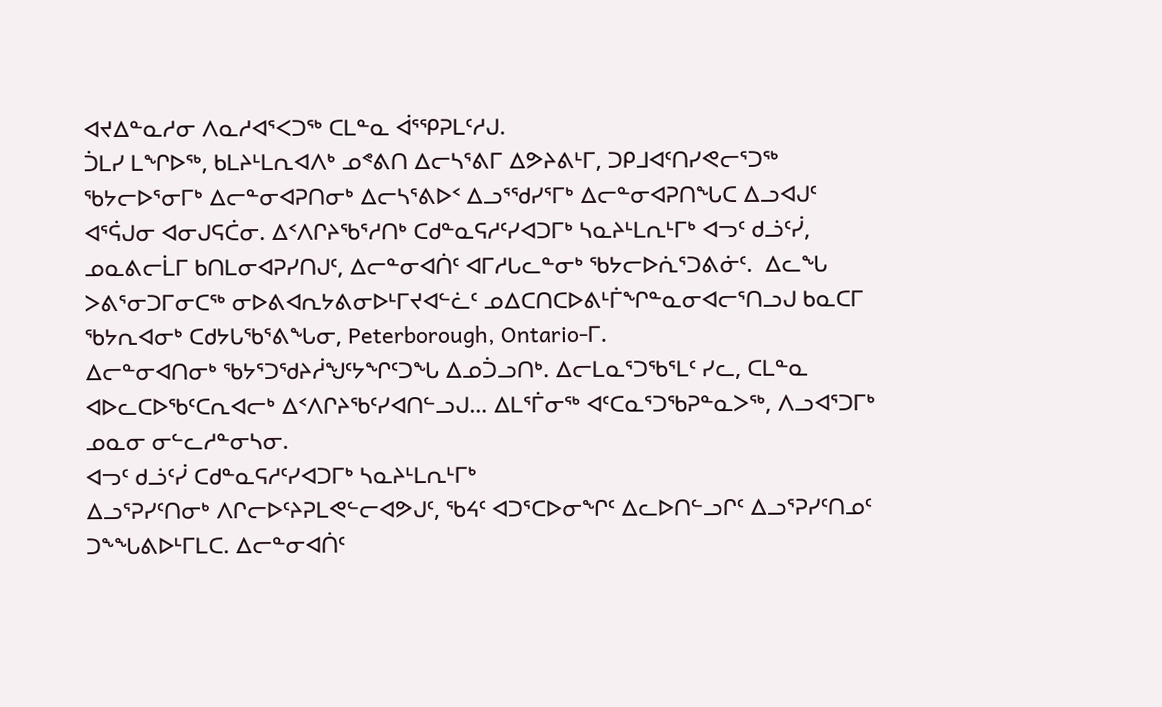ᐊᔪᐃᓐᓇᓱᓂ ᐱᓇᓱᐊᕐᐸᑐᖅ ᑕᒪᓐᓇ ᐋᕐᕿᕈᒪᑦᓱᒍ.
ᑑᒪᓯ ᒪᖏᐅᖅ, ᑲᒪᔨᒻᒪᕆᐊᐱᒃ ᓄᕝᕕᑎ ᐃᓕᓴᕐᕕᒥ ᐃᕗᔨᕕᒻᒥ, ᑐᑭᒧᐊᑦᑎᓯᕙᓕᕐᑐᖅ ᖃᔭᓕᐅᕐᓂᒥᒃ ᐃᓕᓐᓂᐊᕈᑎᓂᒃ ᐃᓕᓴᕐᕕᐅᑉ ᐃᓗᕐᖁᓯᕐᒥᒃ ᐃᓕᓐᓂᐊᕈᑎᖓᑕ ᐃᓗᐊᒍᑦ ᐊᕐᕌᒍᓂ ᐊᓂᒍᕋᑖᓂ. ᐃᑉᐱᒋᔨᖃᕐᓱᑎᒃ ᑕᑯᓐᓇᕋᓱᑦᓯᐊᑐᒥᒃ ᓴᓇᔨᒻᒪᕆᒻᒥᒃ ᐊᓓᑦ ᑯᓘᑦᓰ, ᓄᓇᕕᓕᒫᒥ ᑲᑎᒪᓂᐊᕈᓯᑎᒍᑦ, ᐃᓕᓐᓂᐊᑏᑦ ᐊᒥᓱᒐᓚᓐᓂᒃ ᖃᔭᓕᐅᕇᕐᑐᕕᓃᑦ.  ᐃᓚᖓ ᐳᕕᕐᓂᑐᒥᓂᑕᖅ ᓂᐅᕕᐊᕆᔭᕕᓂᐅᒻᒥᔪᐊᓪᓛᑦ ᓄᐃᑕᑎᑕᐅᕕᒻᒦᖏᓐᓇᓂᐊᓕᕐᑎᓗᒍ ᑲᓇᑕᒥ ᖃᔭᕆᐊᓂᒃ ᑕᑯᔭᒐᖃᕐᕕᖓᓂ, Peterborough, Ontario-ᒥ.
ᐃᓕᓐᓂᐊᑎᓂᒃ ᖃᔭᕐᑐᖁᔨᓲᖑᑦᔭᖏᑦᑐᖓ ᐃᓄᑑᓗᑎᒃ. ᐃᓕᒪᓇᕐᑐᖃᕐᒪᑦ ᓯᓚ, ᑕᒪᓐᓇ ᐊᐅᓚᑕᐅᖃᑦᑕᕆᐊᓕᒃ ᐃᑉᐱᒋᔨᖃᑦᓯᐊᑎᓪᓗᒍ… ᐃᒪᕐᒦᓂᖅ ᐊᑦᑕᓇᕐᑐᖃᕈᓐᓇᐳᖅ, ᐱᓗᐊᕐᑐᒥᒃ ᓄᓇᓂ ᓂᓪᓚᓱᓐᓂᓴᓂ.
ᐊᓓᑦ ᑯᓘᑦᓰ ᑕᑯᓐᓇᕋᓱᑦᓯᐊᑐᒥᒃ ᓴᓇᔨᒻᒪᕆᒻᒥᒃ
ᐃᓗᕐᕈᓯᑦᑎᓂᒃ ᐱᒋᓕᐅᑦᔨᕈᒪᕙᓪᓕᐊᕗᒍᑦ, ᖃᔦᑦ ᐊᑐᕐᑕᐅᓂᖏᑦ ᐃᓚᐅᑎᓪᓗᒋᑦ ᐃᓗᕐᕈᓯᑦᑎᓄᑦ ᑐᖕᖓᕕᐅᒻᒥᒪᑕ. ᐃᓕᓐᓂᐊᑏᑦ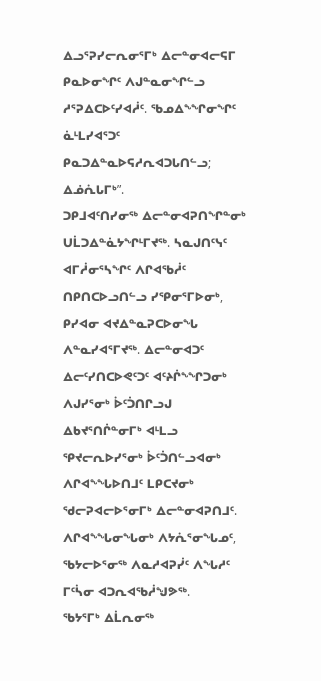ᐃᓗᕐᕈᓯᓕᕆᓂᕐᒥᒃ ᐃᓕᓐᓂᐊᓕᕋᒥ ᑭᓇᐅᓂᖏᑦ ᐱᒍᓐᓇᓂᖏᓪᓗ ᓱᕐᕈᐃᑕᐅᑦᓯᐊᓲᑦ. ᖃᓄᐃᖕᖏᓂᖏᑦ ᓈᒻᒪᓯᐊᕐᑐᑦ ᑭᓇᑐᐃᓐᓇᐅᕋᓱᕆᐊᑐᒐᑎᓪᓗ; ᐃᓅᕇᒐᒥᒃ”.
ᑐᑭᒧᐊᑦᑎᓯᓂᖅ ᐃᓕᓐᓂᐊᕈᑎᖏᓐᓂᒃ ᑌᒫᑐᐃᓐᓈᔭᖏᒻᒥᔪᖅ. ᓴᓇᒍᑎᑦᓭᑦ ᐊᒥᓲᓂᕐᓴᖏᑦ ᐱᒋᐊᖃᓲᑦ ᑎᑭᑎᑕᐅᓗᑎᓪᓗ ᓯᕿᓂᕐᒥᐅᓂᒃ, ᑭᓯᐊᓂ ᐊᔪᐃᓐᓇᕈᑕᐅᓂᖓ ᐱᓐᓇᓯᐊᕐᒥᔪᖅ. ᐃᓕᓐᓂᐊᑐᑦ ᐃᓕᑦᓯᑎᑕᐅᕙᑦᑐᑦ ᐊᑦᔨᒌᖕᖏᑐᓂᒃ ᐱᒍᓯᕐᓂᒃ ᐆᑦᑑᑎᒋᓗᒍ ᐃᑲᔪᕐᑎᒌᓐᓂᒥᒃ ᐊᒻᒪᓗ ᕿᔪᓕᕆᐅᓯᕐᓂᒃ ᐆᑦᑑᑎᓪᓗᐊᓂᒃ ᐱᒋᐊᖕᖓᐅᑎᒧᑦ ᒪᑭᑕᔪᓂᒃ ᖁᓕᕈᐊᓕᐅᕐᓂᒥᒃ ᐃᓕᓐᓂᐊᕈᑎᒧᑦ. ᐱᒋᐊᖕᖓᓂᖓᓂᒃ ᐱᔭᕇᕐᓂᖓᓄᑦ, ᖃᔭᓕᐅᕐᓂᖅ ᐱᓇᓱᐊᕈᓰᑦ ᐱᖓᓱᑦ ᒥᑦᓵᓂ ᐊᑐᕆᐊᖃᓲᖑᕗᖅ.
ᖃᔭᕐᒥᒃ ᐃᒫᕆᓂᖅ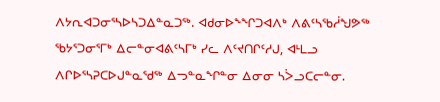ᐱᔭᕆᐊᑐᓂᕐᓴᐅᓴᑐᐃᓐᓇᑐᖅ. ᐊᑯᓂᐅᖕᖏᑐᐊᐱᒃ ᐱᕕᑦᓴᖃᓲᖑᕗᖅ ᖃᔭᕐᑐᓂᕐᒥᒃ ᐃᓕᓐᓂᐊᕕᑦᓴᒥᒃ ᓯᓚ ᐱᑦᔪᑎᒋᑦᓱᒍ, ᐊᒻᒪᓗ ᐱᒋᐅᕐᓴᕈᑕᐅᒍᓐᓇᖁᖅ ᐃᓓᓐᓇᖏᓐᓂ ᐃᓂᓂ ᓴᐴᓗᑕᓕᓐᓂ.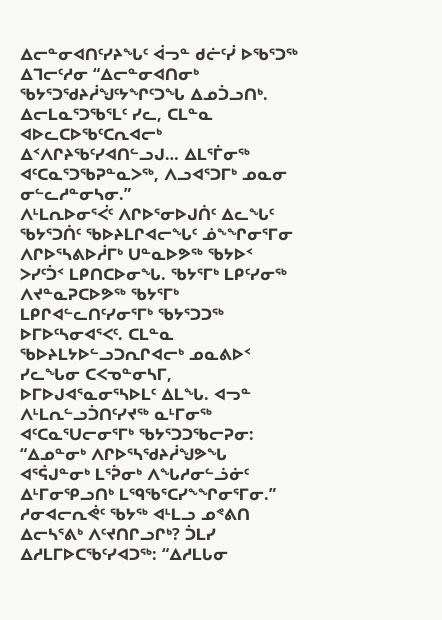ᐃᓕᓐᓂᐊᑎᑦᓯᔨᖓᑦ ᐋᓓᓐ ᑯᓖᑦᓰ ᐅᖃᕐᑐᖅ ᐃᒣᓕᑦᓱᓂ “ᐃᓕᓐᓂᐊᑎᓂᒃ ᖃᔭᕐᑐᖁᔨᓲᖑᑦᔭᖏᑦᑐᖓ ᐃᓄᑑᓗᑎᒃ. ᐃᓕᒪᓇᕐᑐᖃᕐᒪᑦ ᓯᓚ, ᑕᒪᓐᓇ ᐊᐅᓚᑕᐅᖃᑦᑕᕆᐊᓕᒃ ᐃᑉᐱᒋᔨᖃᑦᓯᐊᑎᓪᓗᒍ… ᐃᒪᕐᒦᓂᖅ ᐊᑦᑕᓇᕐᑐᖃᕈᓐᓇᐳᖅ, ᐱᓗᐊᕐᑐᒥᒃ ᓄᓇᓂ ᓂᓪᓚᓱᓐᓂᓴᓂ.”
ᐱᒻᒪᕆᐅᓂᕐᐹᑦ ᐱᒋᐅᕐᓂᐅᒍᑏᑦ ᐃᓚᖓᑦ ᖃᔭᕐᑐᑏᑦ ᖃᐅᔨᒪᒋᐊᓕᖓᑦ ᓅᖕᖏᓂᕐᒥᓂ ᐱᒋᐅᕐᓴᕕᐅᓲᒥᒃ ᑌᓐᓇᐅᕗᖅ ᖃᔭᐅᑉ ᐳᓯᑦᑑᑉ ᒪᑭᑎᑕᐅᓂᖓ. ᖃᔭᕐᒥᒃ ᒪᑭᑦᓯᓂᖅ ᐱᔪᓐᓇᕈᑕᐅᕗᖅ ᖃᔭᕐᒥᒃ ᒪᑭᒋᐊᓪᓚᑎᑦᓯᓂᕐᒥᒃ ᖃᔭᕐᑐᑐᖅ ᐅᒥᐅᑦᓴᓂᐊᕐᐸᑦ. ᑕᒪᓐᓇ ᖃᐅᔨᒪᔭᐅᓪᓗᑐᕆᒋᐊᓕᒃ ᓄᓇᕕᐅᑉ ᓯᓚᖓᓂ ᑕᐸᓀᓐᓂᓴᒥ, ᐅᒥᐅᒍᐊᕐᓇᓂᕐᓴᐅᒪᑦ ᐃᒪᖓ. ᐊᓓᓐ ᐱᒻᒪᕆᓪᓗᑑᑎᑦᓯᔪᖅ ᓇᒻᒥᓂᖅ ᐊᑦᑕᓇᕐᑌᓕᓂᕐᒥᒃ ᖃᔭᕐᑐᑐᖃᓕᕈᓂ: “ᐃᓄᓐᓂᒃ ᐱᒋᐅᕐᓴᖁᔨᓲᖑᕗᖓ ᐊᕐᕌᒍᓐᓂᒃ ᒪᕐᕉᓂᒃ ᐱᖓᓱᓂᓪᓘᓃᑦ ᐃᒻᒥᓂᕿᓗᑎᒃ ᒪᙯᖃᕐᑕᓯᖕᖏᓂᕐᒥᓂ.”
ᓱᓂᐊᓕᕆᕚᑦ ᖃᔭᖅ ᐊᒻᒪᓗ ᓄᕝᕕᑎ ᐃᓕᓴᕐᕕᒃ ᐱᑦᔪᑎᒋᓗᒋᒃ? ᑑᒪᓯ ᐃᓱᒪᒥᐅᑕᖃᑦᓯᐊᑐᖅ: “ᐃᓱᒪᒐᓂ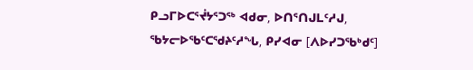ᑭᓗᒥᐅᑕᕐᔫᔭᕐᑐᖅ ᐊᑯᓂ, ᐅᑎᕐᑎᒍᒪᑦᓱᒍ, ᖃᔭᓕᐅᖃᑦᑕᖁᔨᑦᓱᖓ, ᑭᓯᐊᓂ [ᐱᐅᓯᑐᖃᒃᑯᑦ]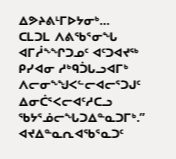ᐃᕗᔨᕕᒻᒥᐅᔭᓂᒃ… ᑕᒪᑐᒪ ᐱᕕᖃᕐᓂᖓ ᐊᒥᓲᖕᖏᑐᓄᑦ ᐊᑦᑐᐊᔪᖅ ᑭᓯᐊᓂ ᓱᒃᑫᑑᒐᓗᐊᒥᒃ ᐱᓕᓂᖕᖑᐸᓪᓕᐊᓕᕐᑐᒍᑦ ᐃᓂᑖᕐᐸᓕᐊᑦᓱᑕᓗ ᖃᔭᕐᓅᓕᖓᑐᐃᓐᓇᑐᒥᒃ.” ᐊᔪᐃᓐᓇᕆᐊᖃᕐᓇᑐᑦ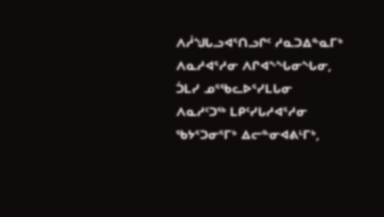ᐱᓲᖑᒐᓗᐊᕐᑎᓗᒋᑦ ᓱᓇᑐᐃᓐᓇᒥᒃ ᐱᓇᓱᐊᕐᓱᓂ ᐱᒋᐊᖕᖓᓂᖓᓂ, ᑑᒪᓯ ᓄᕐᖃᓚᐅᕐᓯᒪᒐᓂ ᐱᓇᓱᑦᑐᖅ ᒪᑭᑦᓯᒐᓱᐊᕐᓱᓂ ᖃᔭᕐᑐᓂᕐᒥᒃ ᐃᓕᓐᓂᐊᕕᒻᒥᒃ,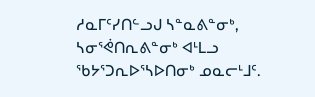ᓱᓇᒥᑦᓯᑎᓪᓗᒍ ᓴᓐᓇᕕᓐᓂᒃ, ᓴᓂᕐᕚᑎᕆᕕᓐᓂᒃ ᐊᒻᒪᓗ ᖃᔭᕐᑐᕆᐅᕐᓴᐅᑎᓂᒃ ᓄᓇᓕᒻᒧᑦ.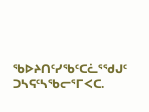ᖃᐅᔨᑎᑦᓯᖃᑦᑕᓛᕐᖁᒍᑦ ᑐᓴᕋᑦᓴᖃᓕᕐᒥᐸᑕ.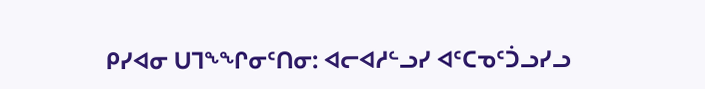ᑭᓯᐊᓂ ᑌᒣᖕᖏᓂᑦᑎᓂ: ᐊᓕᐊᓱᓪᓗᓯ ᐊᑦᑕᓀᑦᑑᓗᓯᓗ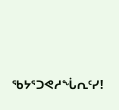ᖃᔭᕐᑐᕙᓱᖔᕆᑦᓯ!